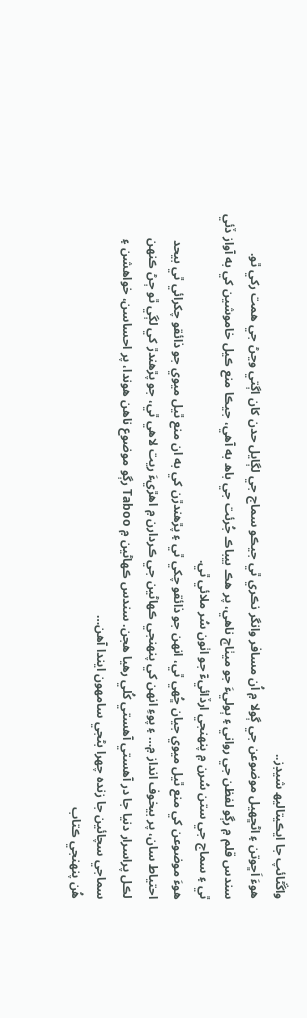واڱڻائپ جا ايڪيتاليھ شيڊز..
هوءَ اَڇوتن ۽ اڻڇھيل موضوعن جي ڳولا ۾ اُن مسافر وانگر نڪري ٿي جيڪو سماج جي لڳايل حدن کان اڳتي وڃڻ جي همت رکي ٿو.
سندس قلم ۾ رڳو لفظن جي رواني ۽ ٻوليءَ جو ميٺاڄ ناهي، پر هڪ بيباڪ جُرئت جي باھ به آهي، جيڪا منع ڪيل خاموشين کي به آواز ڏئي ٿي ۽ سماج جي ستن سُرن ۾ پنھنجي ارڏائيءٓ جو اٺون سُر ملائي ٿي.
هوءَ موضوعن کي منع ٿيل ميوي جيان ڇُھي ٿي، انهن جو ذائقو چکي ٿي ۽ پڙهندڙن کي به ان منع ٿيل ميوي جو ذائقو چکرائي ٿي بيحد احتياط سان، پر بيخوف انداز ۾… ۽ پوءِ انهن کي پنھنجي ڪھاڻين جي ڪردارن ۾ اهڙيءَ ريت لاھي ٿي، جو پڙهندڙ کي لڳي ٿو ڄڻ ڪنھن لڪل پراسرار دنيا جا در آهستي آهستي کُلي رهيا هجن. سندس ڪھاڻين ۾ Taboo رڳو موضوع ناهن ھوندا، پر احساسن، خواهشن ۽ سماجي سچائين جا زنده چھرا بڻجي سامهون ايندا آهن…
هُن پنھنجي ڪتاب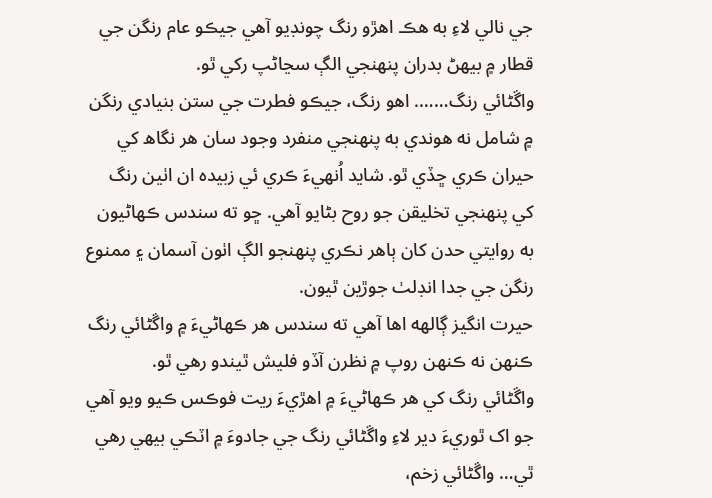جي نالي لاءِ به هڪ اهڙو رنگ چونڊيو آهي جيڪو عام رنگن جي قطار ۾ بيھڻ بدران پنھنجي الڳ سڃاڻپ رکي ٿو.
واڱڻائي رنگ……. اهو رنگ، جيڪو فطرت جي ستن بنيادي رنگن ۾ شامل نه هوندي به پنھنجي منفرد وجود سان هر نگاھ کي حيران ڪري ڇڏي ٿو. شايد اُنهيءَ ڪري ئي زبيده ان اٺين رنگ کي پنھنجي تخليقن جو روح بڻايو آهي. ڇو ته سندس ڪھاڻيون به روايتي حدن کان ٻاهر نڪري پنھنجو الڳ اٺون آسمان ۽ ممنوع رنگن جي جدا انڊلٺ جوڙين ٿيون.
حيرت انگيز ڳالهه اها آهي ته سندس هر ڪھاڻيءَ ۾ واڱڻائي رنگ ڪنھن نه ڪنھن روپ ۾ نظرن آڏو فليش ٿيندو رهي ٿو.
واڱڻائي رنگ کي هر ڪھاڻيءَ ۾ اهڙيءَ ريت فوڪس ڪيو ويو آهي جو اک ٿوريءَ دير لاءِ واڱڻائي رنگ جي جادوءَ ۾ اٽڪي بيھي رهي ٿي… واڱڻائي زخم،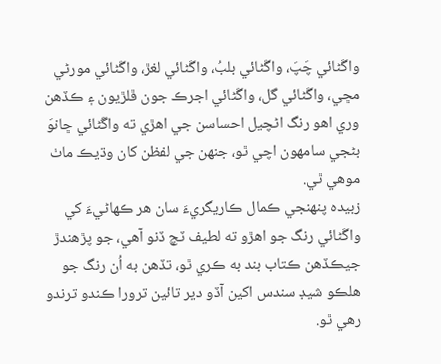واڱڻائي چَپَ، واڱڻائي بلبُ، واڱڻائي لغڙ، واڱڻائي مورڻي مڇي، واڱڻائي گل، واڱڻائي اجرڪ جون ڦلڙيون ۽ ڪڏهن وري اهو رنگ اڻچيل احساسن جي اهڙي ته واڱڻائي ڇانوَ بڻجي سامھون اچي ٿو، جنھن جي لفظن کان وڌيڪ ماٺ موهي ٿي.
زبيده پنھنجي ڪمال ڪاريگريءَ سان هر ڪھاڻيءَ کي واڱڻائي رنگ جو اهڙو ته لطيف ٽچ ڏنو آهي، جو پڙهندڙ جيڪڏھن ڪتاب بند به ڪري ٿو، تڏهن به اُن رنگ جو هلڪو شيڊ سندس اکين آڏو دير تائين ترورا ڪندو ترندو رهي ٿو.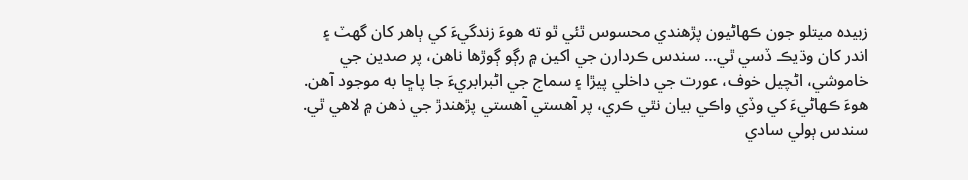زبيده ميتلو جون ڪھاڻيون پڙهندي محسوس ٿئي ٿو ته هوءَ زندگيءَ کي ٻاهر کان گهٽ ۽ اندر کان وڌيڪ ڏسي ٿي… سندس ڪردارن جي اکين ۾ رڳو ڳوڙها ناهن، پر صدين جي خاموشي، اڻچيل خوف، عورت جي داخلي پيڙا ۽ سماج جي اڻبرابريءَ جا پاڇا به موجود آهن. هوءَ ڪھاڻيءَ کي وڏي واڪي بيان نٿي ڪري، پر آهستي آهستي پڙهندڙ جي ذهن ۾ لاهي ٿي. سندس ٻولي سادي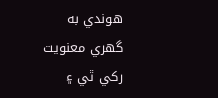هوندي به گھري معنويت رکي ٿي ۽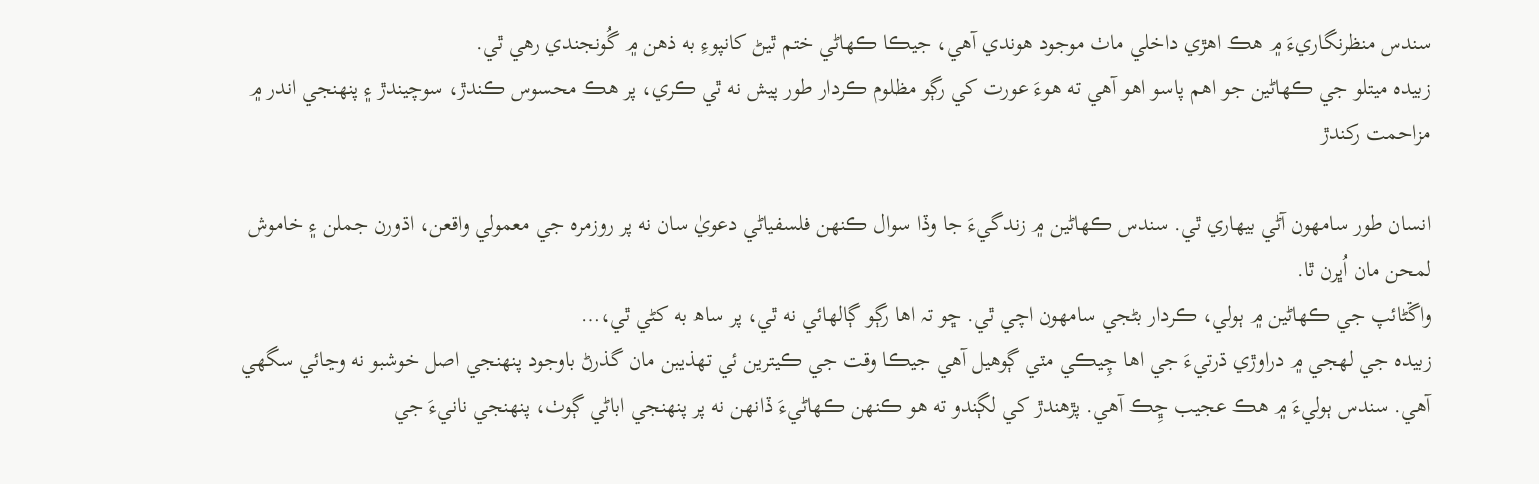سندس منظرنگاريءَ ۾ هڪ اهڙي داخلي ماٺ موجود هوندي آهي، جيڪا ڪھاڻي ختم ٿيڻ کانپوءِ به ذهن ۾ گُونجندي رهي ٿي.
زبيده ميتلو جي ڪھاڻين جو اهم پاسو اهو آهي ته هوءَ عورت کي رڳو مظلوم ڪردار طور پيش نه ٿي ڪري، پر هڪ محسوس ڪندڙ، سوچيندڙ ۽ پنھنجي اندر ۾ مزاحمت رکندڙ

انسان طور سامهون آڻي بيھاري ٿي. سندس ڪھاڻين ۾ زندگيءَ جا وڏا سوال ڪنھن فلسفياڻي دعويٰ سان نه پر روزمره جي معمولي واقعن، اڌورن جملن ۽ خاموش لمحن مان اُڀرن ٿا.
واڱڻائپ جي ڪھاڻين ۾ ٻولي، ڪردار بڻجي سامهون اچي ٿي. ڇو تہ اها رڳو ڳالهائي نه ٿي، پر ساھ به کڻي ٿي،…
زبيده جي لھجي ۾ دراوڙي ڌرتيءَ جي اها چِيڪي مٽي ڳوهيل آهي جيڪا وقت جي ڪيترين ئي تھذيبن مان گذرڻ باوجود پنھنجي اصل خوشبو نه وڃائي سگهي آهي. سندس ٻوليءَ ۾ هڪ عجيب ڇِڪ آهي. پڙهندڙ کي لڳندو ته هو ڪنھن ڪھاڻيءَ ڏانھن نه پر پنھنجي اباڻي ڳوٺ، پنھنجي نانيءَ جي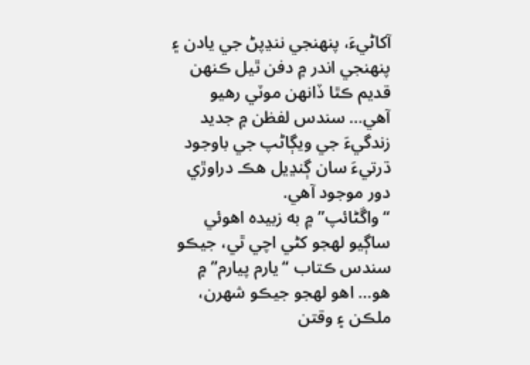آکاڻيءَ، پنھنجي ننڍپڻ جي يادن ۽ پنھنجي اندر ۾ دفن ٿيل ڪنھن قديم ڪٿا ڏانھن موٽي رهيو آهي… سندس لفظن ۾ جديد زندگيءَ جي ويڳاڻپ جي باوجود ڌرتيءَ سان ڳنڍيل هڪ دراوڙي دور موجود آهي.
“واڱڻائپ” ۾ به زبيده اهوئي ساڳيو لھجو کڻي اچي ٿي، جيڪو سندس ڪتاب “يارم پيارم” ۾ هو… اهو لھجو جيڪو شھرن، ملڪن ۽ وقتن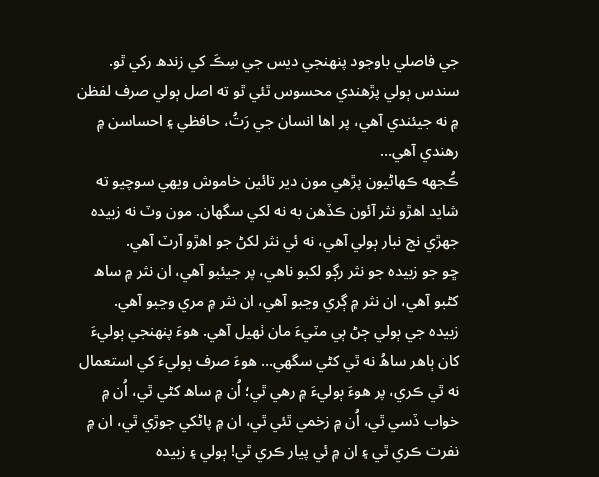جي فاصلي باوجود پنھنجي ديس جي سِڪَ کي زندھ رکي ٿو. سندس ٻولي پڙهندي محسوس ٿئي ٿو ته اصل ٻولي صرف لفظن ۾ نه جيئندي آهي، پر اها انسان جي رَتُ، حافظي ۽ احساسن ۾ رهندي آهي…
ڪُجهه ڪھاڻيون پڙهي مون دير تائين خاموش ويھي سوچيو ته شايد اهڙو نثر آئون ڪڏهن به نه لکي سگهان. مون وٽ نه زبيده جھڙي نج نبار ٻولي آهي، نه ئي نثر لکڻ جو اهڙو آرٽ آهي.
ڇو جو زبيده جو نثر رڳو لکبو ناهي، پر جيئبو آهي، ان نثر ۾ ساھ کڻبو آهي، ان نثر ۾ ڳري وڃبو آهي، ان نثر ۾ مري وڃبو آهي.
زبيده جي ٻولي ڄڻ ٻي مٽيءَ مان ٺھيل آهي. هوءَ پنھنجي ٻوليءَ کان ٻاهر ساھُ نه ٿي کڻي سگهي… هوءَ صرف ٻوليءَ کي استعمال نه ٿي ڪري، پر هوءَ ٻوليءَ ۾ رهي ٿي؛ اُن ۾ ساھ کڻي ٿي، اُن ۾ خواب ڏسي ٿي، اُن ۾ زخمي ٿئي ٿي، ان ۾ پاڻکي جوڙي ٿي، ان ۾ نفرت ڪري ٿي ۽ ان ۾ ئي پيار ڪري ٿي! ٻولي ۽ زبيده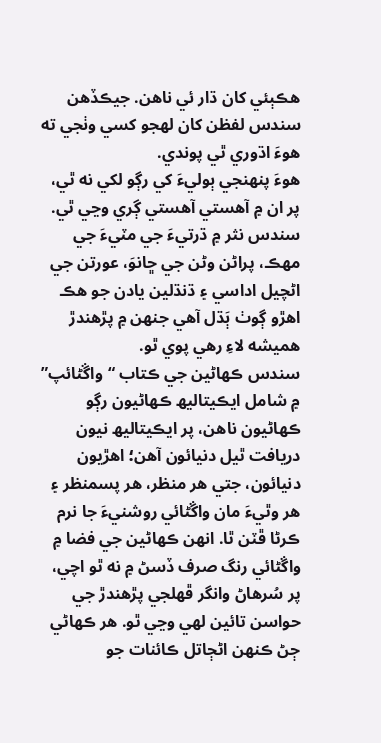هڪٻئي کان ڌار ئي ناهن. جيڪڏهن سندس لفظن کان لھجو کسي وٺجي ته هوءَ اڌوري ٿي پوندي.
هوءَ پنھنجي ٻوليءَ کي رڳو لکي نه ٿي، پر ان ۾ آهستي آهستي ڳري وڃي ٿي. سندس نثر ۾ ڌرتيءَ جي مٽيءَ جي مھڪ، پراڻن وڻن جي ڇانوَ، عورتن جي اڻچيل اداسي ۽ ڌنڌلين يادن جو هڪ اهڙو ڳوٺ ٻَڌل آهي جنھن ۾ پڙهندڙ هميشه لاءِ رهي پوي ٿو.
سندس ڪھاڻين جي ڪتاب “واڱڻائپ” ۾ شامل ايڪيتاليھ ڪھاڻيون رڳو ڪھاڻيون ناهن، پر ايڪيتاليھ نيون دريافت ٿيل دنيائون آهن؛ اهڙيون دنيائون، جتي هر منظر، هر پسمنظر ۽ هر وٿيءَ مان واڱڻائي روشنيءَ جا نرم ڪرڻا ڦٽن ٿا. انھن ڪھاڻين جي فضا ۾ واڱڻائي رنگ صرف ڏسڻ ۾ نه ٿو اچي، پر سُرهاڻ وانگر ڦھلجي پڙهندڙ جي حواسن تائين لھي وڃي ٿو. هر ڪھاڻي ڄڻ ڪنھن اڻڄاتل ڪائنات جو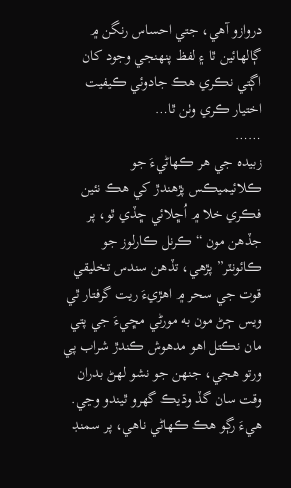دروازو آهي، جتي احساس رنگن ۾ ڳالهائين ٿا ۽ لفظ پنھنجي وجود کان اڳتي نڪري هڪ جادوئي ڪيفيت اختيار ڪري وٺن ٿا…
……
زبيده جي هر ڪھاڻيءَ جو ڪلائيميڪس پڙهندڙ کي هڪ نئين فڪري خلا ۾ اُڇلائي ڇڏي ٿو، پر جڏهن مون “ڪرنل ڪارلوز جو ڪائونٽر” پڙهي، تڏهن سندس تخليقي قوت جي سحر ۾ اهڙيءَ ريت گرفتار ٿي ويس ڄڻ مون به مورڻي مڇيءَ جي پتي مان نڪتل اهو مدهوش ڪندڙ شراب پي ورتو هجي، جنھن جو نشو لھڻ بدران وقت سان گڏ وڌيڪ گھرو ٿيندو وڃي.
هيءَ رڳو هڪ ڪھاڻي ناهي، پر سمنڊ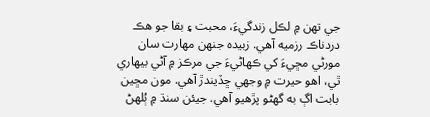جي تھن ۾ لڪل زندگيءَ، محبت ۽ بقا جو هڪ دردناڪ رزميه آهي. زبيده جنھن مھارت سان مورڻي مڇيءَ کي ڪھاڻيءَ جي مرڪز ۾ آڻي بيھاري ٿي، اهو حيرت ۾ وجهي ڇڏيندڙ آهي. مون مڇين بابت اڳ به گهڻو پڙهيو آهي. جيئن سنڌ ۾ ٻُلھڻ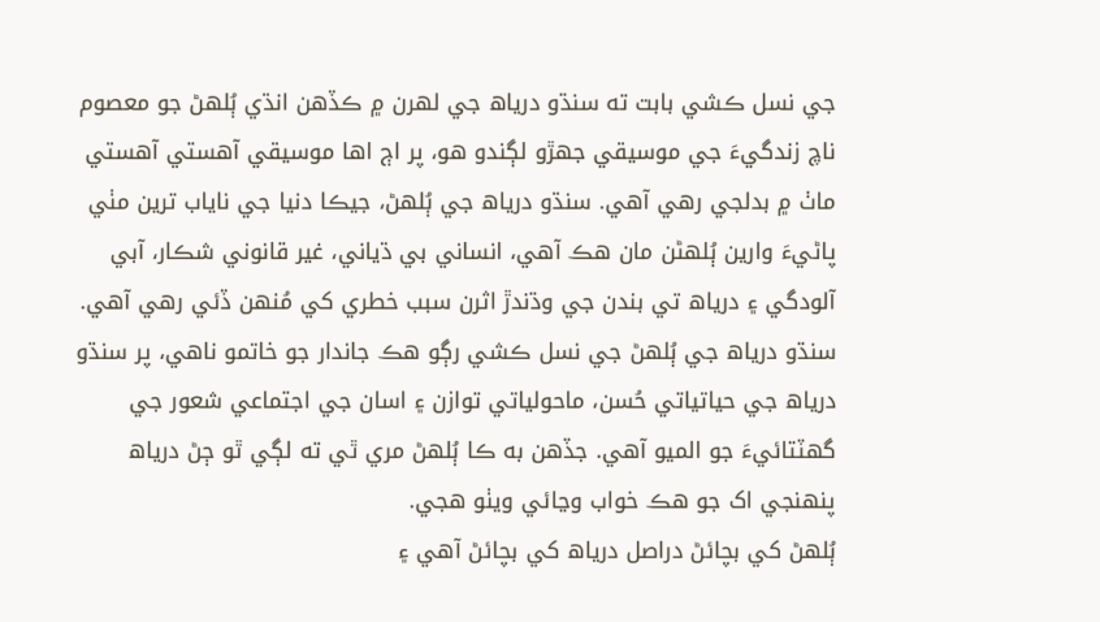جي نسل ڪشي بابت ته سنڌو درياھ جي لھرن ۾ ڪڏهن انڌي ٻُلھڻ جو معصوم ناچ زندگيءَ جي موسيقي جھڙو لڳندو هو، پر اڄ اها موسيقي آهستي آهستي ماٺ ۾ بدلجي رهي آهي. سنڌو درياھ جي ٻُلھڻ، جيڪا دنيا جي ناياب ترين مٺي پاڻيءَ وارين ٻُلھڻن مان هڪ آهي، انساني بي ڌياني، غير قانوني شڪار، آبي آلودگي ۽ درياھ تي بندن جي وڌندڙ اثرن سبب خطري کي مُنھن ڏئي رهي آهي. سنڌو درياھ جي ٻُلھڻ جي نسل ڪشي رڳو هڪ جاندار جو خاتمو ناهي، پر سنڌو درياھ جي حياتياتي حُسن، ماحولياتي توازن ۽ اسان جي اجتماعي شعور جي گهٽتائيءَ جو الميو آهي. جڏهن به ڪا ٻُلھڻ مري ٿي ته لڳي ٿو ڄڻ درياھ پنھنجي اک جو هڪ خواب وڃائي ويٺو هجي.
ٻُلھڻ کي بچائڻ دراصل درياھ کي بچائڻ آهي ۽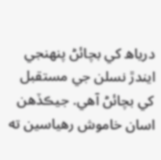درياھ کي بچائڻ پنھنجي ايندڙ نسلن جي مستقبل کي بچائڻ آهي. جيڪڏهن اسان خاموش رهياسين ته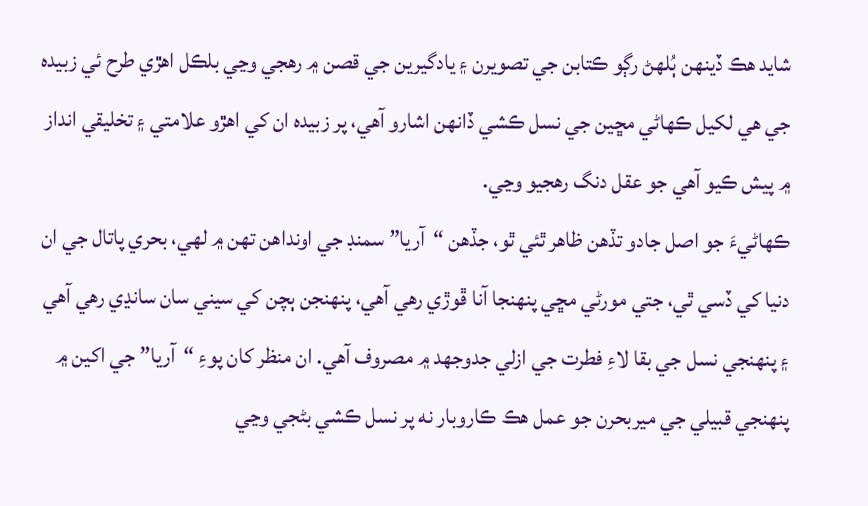شايد هڪ ڏينھن ٻُلھڻ رڳو ڪتابن جي تصويرن ۽ يادگيرين جي قصن ۾ رهجي وڃي بلڪل اهڙي طرح ئي زبيده جي هي لکيل ڪھاڻي مڇين جي نسل ڪشي ڏانھن اشارو آهي، پر زبيده ان کي اھڙو علامتي ۽ تخليقي انداز ۾ پيش ڪيو آهي جو عقل دنگ رهجيو وڃي.
ڪھاڻيءَ جو اصل جادو تڏهن ظاهر ٿئي ٿو، جڏهن “آريا” سمنڊ جي اونداهن تھن ۾ لھي، بحري پاتال جي ان دنيا کي ڏسي ٿي، جتي مورڻي مڇي پنھنجا آنا ڦوڙي رهي آهي، پنھنجن ٻچن کي سيني سان سانڍي رهي آهي ۽ پنھنجي نسل جي بقا لاءِ فطرت جي ازلي جدوجھد ۾ مصروف آهي. ان منظر کان پوءِ “آريا” جي اکين ۾ پنھنجي قبيلي جي ميربحرن جو عمل هڪ ڪاروبار نه پر نسل ڪشي بڻجي وڃي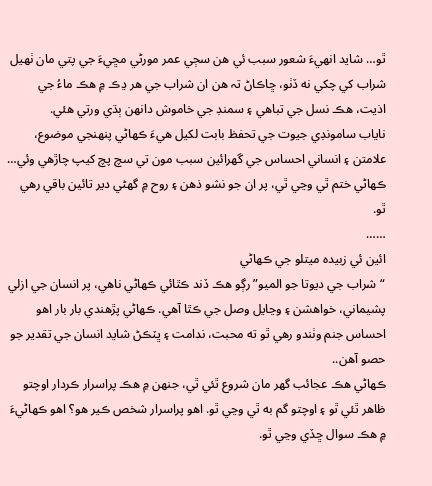ٿو… شايد انھيءَ شعور سبب ئي هن سڄي عمر مورڻي مڇيءَ جي پتي مان ٺھيل شراب کي چکي نه ڏٺو، ڇاڪاڻ تہ هن ان شراب جي هر ڍڪ ۾ هڪ ماءُ جي اذيت، هڪ نسل جي تباهي ۽ سمنڊ جي خاموش دانھن ٻڌي ورتي هئي.
ناياب سامونڊي جيوت جي تحفظ بابت لکيل هيءَ ڪھاڻي پنھنجي موضوع، علامتن ۽ انساني احساس جي گھرائين سبب مون تي سچ پچ کيپ چاڙهي وئي… ڪھاڻي ختم ٿي وڃي ٿي، پر ان جو نشو ذهن ۽ روح ۾ گهڻي دير تائين باقي رهي ٿو.
……
ائين ئي زبيده ميتلو جي ڪھاڻي
“شراب جي ديوتا جو الميو” رڳو هڪ ڏند ڪٿائي ڪھاڻي ناهي، پر انسان جي ازلي پشيماني، خواهشن ۽ وڃايل وصل جي ڪٿا آهي. ڪھاڻي پڙهندي بار بار اهو احساس جنم وٺندو رهي ٿو ته محبت، ندامت ۽ ڀٽڪڻ شايد انسان جي تقدير جو حصو آهن..
ڪھاڻي هڪ عجائب گهر مان شروع ٿئي ٿي، جنھن ۾ هڪ پراسرار ڪردار اوچتو ظاهر ٿئي ٿو ۽ اوچتو گم به ٿي وڃي ٿو. اهو پراسرار شخص ڪير هو؟ اهو ڪھاڻيءَ ۾ هڪ سوال ڇڏي وڃي ٿو.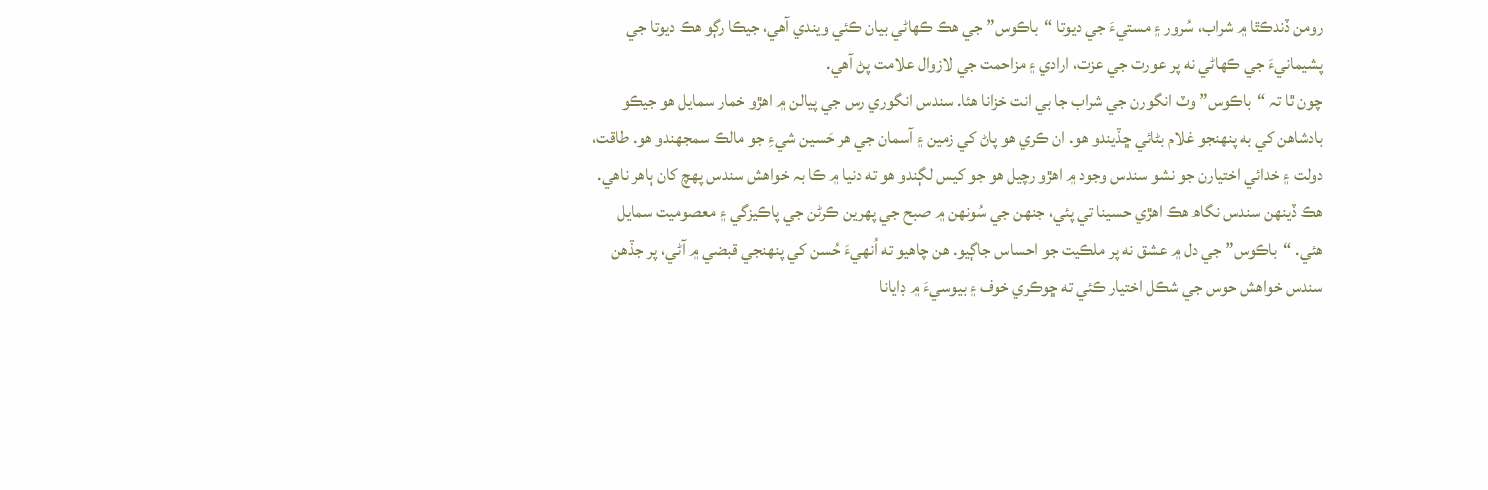رومن ڏندڪٿا ۾ شراب، سُرور ۽ مستيءَ جي ديوتا “باڪوس” جي هڪ ڪھاڻي بيان ڪئي ويندي آهي، جيڪا رڳو هڪ ديوتا جي پشيمانيءَ جي ڪھاڻي نه پر عورت جي عزت، ارادي ۽ مزاحمت جي لازوال علامت پڻ آهي.
چون ٿا تہ “باڪوس” وٽ انگورن جي شراب جا بي انت خزانا هئا. سندس انگوري رس جي پيالن ۾ اهڙو خمار سمايل هو جيڪو بادشاهن کي به پنھنجو غلام بڻائي ڇڏيندو هو. ان ڪري هو پاڻ کي زمين ۽ آسمان جي هر حَسين شيءِ جو مالڪ سمجهندو هو. طاقت، دولت ۽ خدائي اختيارن جو نشو سندس وجود ۾ اهڙو رچيل هو جو کيس لڳندو هو ته دنيا ۾ ڪا بہ خواهش سندس پھچ کان ٻاهر ناهي.
هڪ ڏينھن سندس نگاھ هڪ اهڙي حسينا تي پئي، جنھن جي سُونھن ۾ صبح جي پھرين ڪرڻن جي پاڪيزگي ۽ معصوميت سمايل هئي. “باڪوس” جي دل ۾ عشق نه پر ملڪيت جو احساس جاڳيو. هن چاهيو ته اُنهيءَ حُسن کي پنھنجي قبضي ۾ آڻي، پر جڏهن سندس خواهش حوس جي شڪل اختيار ڪئي ته ڇوڪري خوف ۽ بيوسيءَ ۾ ڊايانا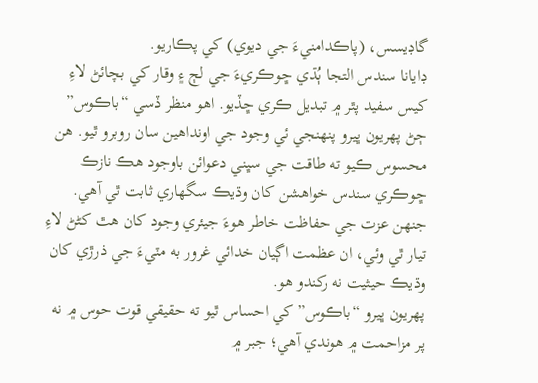گاڊيسس، (پاڪدامنيءَ جي ديوي) کي پڪاريو.
ڊايانا سندس التجا ٻُڌي ڇوڪريءَ جي لڄ ۽ وقار کي بچائڻ لاءِ کيس سفيد پٿر ۾ تبديل ڪري ڇڏيو. اهو منظر ڏسي “باڪوس” ڄڻ پھريون ڀيرو پنھنجي ئي وجود جي اونداهين سان روبرو ٿيو. هن محسوس ڪيو ته طاقت جي سڀني دعوائن باوجود هڪ نازڪ ڇوڪري سندس خواهشن کان وڌيڪ سگهاري ثابت ٿي آهي. جنھن عزت جي حفاظت خاطر هوءَ جيئري وجود کان هٿ کڻڻ لاءِ تيار ٿي وئي، ان عظمت اڳيان خدائي غرور به مٽيءَ جي ذرڙي کان وڌيڪ حيثيت نه رکندو هو.
پھريون ڀيرو “باڪوس” کي احساس ٿيو ته حقيقي قوت حوس ۾ نه پر مزاحمت ۾ هوندي آهي؛ جبر ۾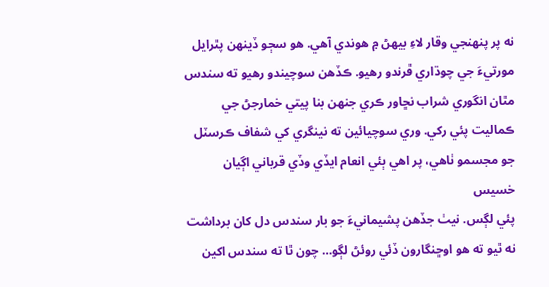نه پر پنھنجي وقار لاءِ بيھڻ ۾ هوندي آهي. هو سڄو ڏينھن پٿرايل مورتيءَ جي چوڌاري ڦرندو رهيو. ڪڏهن سوچيندو رهيو ته سندس مٿان انگوري شراب نڇاور ڪري جنھن بنا پيتي خمارجڻ جي ڪماليت پئي رکي. وري سوچيائين ته نينگري کي شفاف ڪرسٽل جو مجسمو ٺاهي، پر اهي ٻئي انعام ايڏي وڏي قرباني اڳيان خسيس
پئي لڳس. نيٺ جڏهن پشيمانيءَ جو بار سندس دل کان برداشت نه ٿيو ته هو اوڇنگارون ڏئي روئڻ لڳو… چون ٿا ته سندس اکين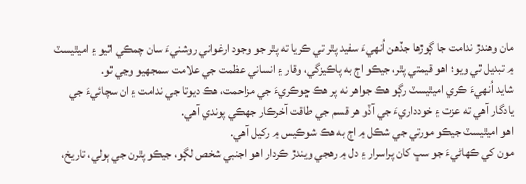مان وهندڙ ندامت جا ڳوڙها جڏهن اُنهيءَ سفيد پٿر تي ڪريا ته پٿر جو وجود ارغواني روشنيءَ سان چمڪي اٿيو ۽ اميٿيسٽ ۾ تبديل ٿي ويو؛ اهو قيمتي پٿر، جيڪو اڄ به پاڪيزگي، وقار ۽ انساني عظمت جي علامت سمجهيو وڃي ٿو.
شايد اُنهيءَ ڪري اميٿيسٽ رڳو هڪ جواهر نه پر هڪ ڇوڪريءَ جي مزاحمت، هڪ ديوتا جي ندامت ۽ ان سچائيءَ جي يادگار آهي ته عزت ۽ خودداريءَ جي آڏو هر قسم جي طاقت آخرڪار جهڪي پوندي آهي.
اهو اميٿيسٽ جيڪو مورتي جي شڪل ۾ اڄ به هڪ شوڪيس ۾ رکيل آهي.
مون کي ڪھاڻيءَ جو سڀ کان پراسرار ۽ دل ۾ رهجي ويندڙ ڪردار اهو اجنبي شخص لڳو، جيڪو پٿرن جي ٻولي، تاريخ،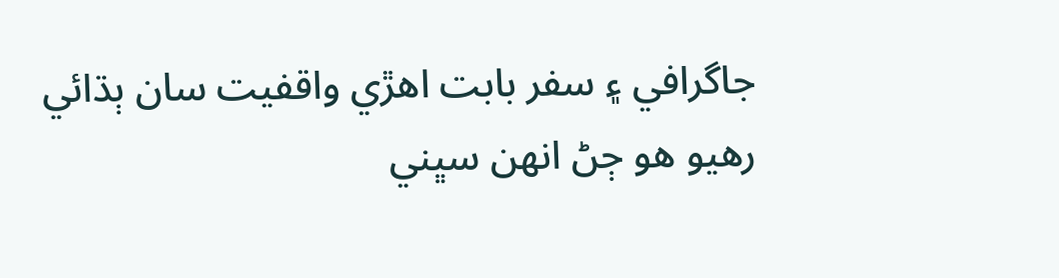جاگرافي ۽ سفر بابت اهڙي واقفيت سان ٻڌائي رهيو هو ڄڻ انهن سڀني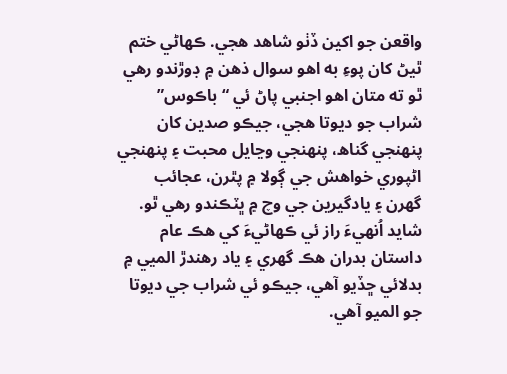واقعن جو اکين ڏٺو شاهد هجي. ڪھاڻي ختم ٿيڻ کان پوءِ به اهو سوال ذهن ۾ ڊوڙندو رهي ٿو ته متان اهو اجنبي پاڻ ئي “باڪوس” شراب جو ديوتا هجي، جيڪو صدين کان پنھنجي گناھ، پنھنجي وڃايل محبت ۽ پنھنجي اڻپوري خواهش جي ڳولا ۾ پٿرن، عجائب گهرن ۽ يادگيرين جي وچ ۾ ڀٽڪندو رهي ٿو. شايد اُنهيءَ راز ئي ڪھاڻيءَ کي هڪ عام داستان بدران هڪ گھري ۽ ياد رهندڙ الميي ۾ بدلائي ڇڏيو آهي، جيڪو ئي شراب جي ديوتا جو الميو آهي.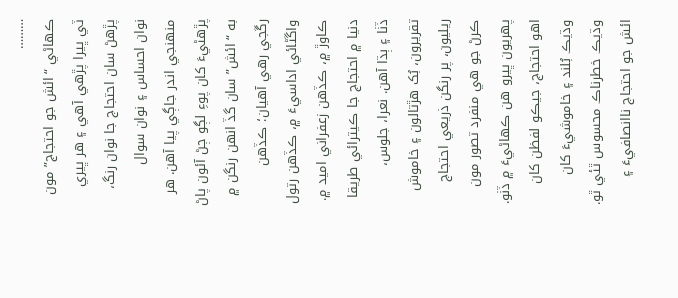………
ڪھاڻي “ائش جو احتجاج” مون ٽي ڀيرا پڙهي آهي ۽ هر ڀيري پڙهڻ سان احتجاج جا نوان رنگ، نوان احساس ۽ نوان سوال منھنجي اندر جاڳي پيا آهن. هر پڙهڻيءَ کان پوءِ لڳو ڄڻ آئون پاڻ به “ائش” سان گڏ انھن رنگن ۾ رڱجي رهي آهيان؛ ڪڏهن واڱڻائي اداسيءَ ۾، ڪڏهن رتول ڪاوڙ ۾، ڪڏهن زعفراني اميد ۾.
دنيا ۾ احتجاج جا ڪيترائي طريقا ڏٺا ۽ ٻڌا آهن. نعرا، جلوس، تقريرون، بُک هڙتالون ۽ خاموش ريليون، پر رنگن ذريعي احتجاج ڪرڻ جو هي منفرد تصور مون پھريون ڀيرو هن ڪھاڻيءَ ۾ ڏٺو. اهو احتجاج، جيڪو لفظن کان وڌيڪ بُلند ۽ خاموشيءَ کان وڌيڪ خطرناڪ محسوس ٿئي ٿو.
ائش جو احتجاج ناانصافيءَ ۽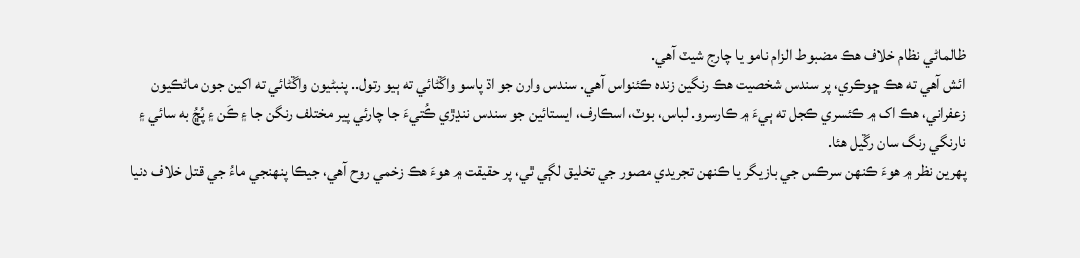ظالماڻي نظام خلاف هڪ مضبوط الزام نامو يا چارج شيٽ آهي.
ائش آهي ته هڪ ڇوڪري، پر سندس شخصيت هڪ رنگين زنده ڪئنواس آهي. سندس وارن جو اڌ پاسو واڱڻائي ته ٻيو رتول.. پنبڻيون واڱڻائي ته اکين جون ماڻڪيون زعفراني، هڪ اک ۾ ڪئسري ڪجل ته ٻيءَ ۾ ڪارسرو. لباس، بوٽ، اسڪارف، ايستائين جو سندس ننڍڙي ڪُتيءَ جا چارئي پير مختلف رنگن جا ۽ ڪَن ۽ پُڇُ به سائي ۽ نارنگي رنگ سان رڱيل هئا.
پھرين نظر ۾ هوءَ ڪنھن سرڪس جي بازيگر يا ڪنھن تجريدي مصور جي تخليق لڳي ٿي، پر حقيقت ۾ هوءَ هڪ زخمي روح آهي، جيڪا پنھنجي ماءُ جي قتل خلاف دنيا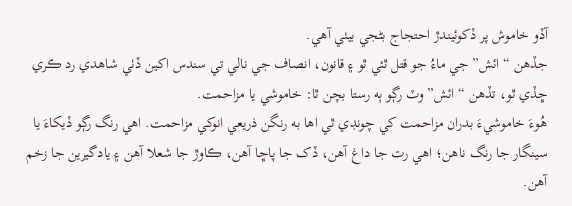آڏو خاموش پر ڏکوئيندڙ احتجاج بڻجي بيٺي آهي.
جڏهن “ائش” جي ماءُ جو قتل ٿئي ٿو ۽ قانون، انصاف جي نالي تي سندس اکين ڏٺي شاهدي رد ڪري ڇڏي ٿو، تڏهن “ائش” وٽ رڳو ٻه رستا بچن ٿا: خاموشي يا مزاحمت.
هُوءَ خاموشيءَ بدران مزاحمت کي چونڊي ٿي اها به رنگن ذريعي انوکي مزاحمت. اهي رنگ رڳو ڏيکاءَ يا سينگار جا رنگ ناهن؛ اهي رت جا داغ آهن، ڏک جا پاڇا آهن، ڪاوڙ جا شعلا آهن ۽ يادگيرين جا زخم آهن.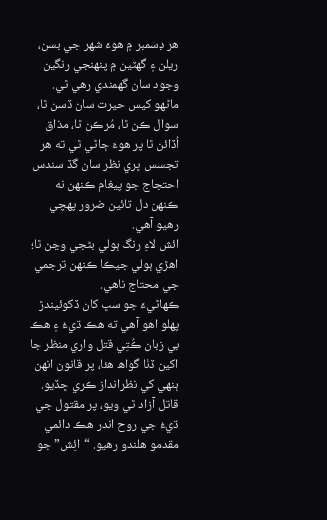هر ڊسمبر ۾ هوءَ شھر جي بسن، ريلن ۽ گهٽين ۾ پنھنجي رنگين وجود سان گهمندي رهي ٿي. ماڻهو کيس حيرت سان ڏسن ٿا، سوال ڪن ٿا، مُرڪن ٿا، مذاق اُڏائن ٿا پر هوءَ ڄاڻي ٿي ته هر تجسس ڀري نظر سان گڏ سندس احتجاج جو پيغام ڪنھن نه ڪنھن دل تائين ضرور پھچي رهيو آهي.
ائش لاءِ رنگ ٻولي بڻجي وڃن ٿا؛ اهڙي ٻولي جيڪا ڪنھن ترجمي جي محتاج ناهي.
ڪھاڻيءَ جو سڀ کان ڏکوئيندڙ پھلو اهو آهي ته هڪ ڌيءُ ۽ هڪ بي زبان ڪُتِي قتل واري منظر جا اکين ڏٺا گواھ هئا، پر قانون انهن ٻنھي کي نظرانداز ڪري ڇڏيو. قاتل آزاد ٿي ويو، پر مقتول جي ڌيءُ جي روح اندر هڪ دائمي مقدمو هلندو رهيو. “ائِش” جو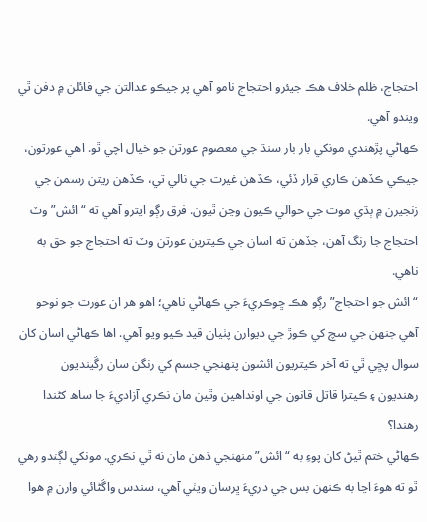احتجاج، ظلم خلاف هڪ جيئرو احتجاج نامو آهي پر جيڪو عدالتن جي فائلن ۾ دفن ٿي ويندو آهي.
ڪھاڻي پڙهندي مونکي بار بار سنڌ جي معصوم عورتن جو خيال اچي ٿو. اهي عورتون، جيڪي ڪڏهن ڪاري قرار ڏئي، ڪڏهن غيرت جي نالي تي، ڪڏهن ريتن رسمن جي زنجيرن ۾ ٻڌي موت جي حوالي ڪيون وڃن ٿيون. فرق رڳو ايترو آهي ته “ائش” وٽ احتجاج جا رنگ آهن، جڏهن ته اسان جي ڪيترين عورتن وٽ ته احتجاج جو حق به ناهي.
“ائش جو احتجاج” رڳو هڪ ڇوڪريءَ جي ڪھاڻي ناهي؛ اهو هر ان عورت جو نوحو آهي جنھن جي سچ کي ڪوڙ جي ديوارن پٺيان قيد ڪيو ويو آهي. اها ڪھاڻي اسان کان سوال پڇي ٿي ته آخر ڪيتريون ائشون پنھنجي جسم کي رنگن سان رڱينديون رهنديون ۽ ڪيترا قاتل قانون جي اونداهين وٿين مان نڪري آزاديءَ جا ساھ کڻندا رهندا؟
ڪھاڻي ختم ٿيڻ کان پوءِ به “ائش” منھنجي ذهن مان نه ٿي نڪري. مونکي لڳندو رهي ٿو ته هوءَ اڃا به ڪنھن بس جي دريءَ ڀرسان ويٺي آهي، سندس واڱڻائي وارن ۾ هوا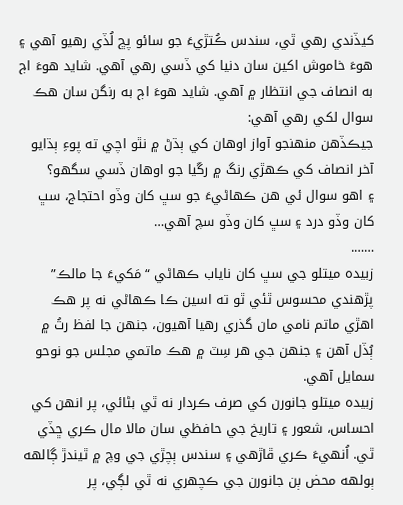کيڏندي رهي ٿي، سندس ڪُتڙيءَ جو سائو پڇ لُڏي رهيو آهي ۽ هوءَ خاموش اکين سان دنيا کي ڏسي رهي آهي. شايد هوءَ اڄ به انصاف جي انتظار ۾ آهي. شايد هوءَ اڄ به رنگن سان هڪ سوال لکي رهي آهي:
جيڪڏهن منھنجو آواز اوهان کي ٻڌڻ ۾ نٿو اچي ته پوءِ ٻڌايو آخر انصاف کي ڪھڙي رنگ ۾ رڱيا جو اوهان ڏسي سگهو؟
۽ اهو سوال ئي هن ڪھاڻيءَ جو سڀ کان وڏو احتجاج، سڀ کان وڏو درد ۽ سڀ کان وڏو سچ آهي…
…….
زبيده ميتلو جي سڀ کان ناياب ڪھاڻي “مَکيءَ جا مالڪ” پڙهندي محسوس ٿئي ٿو ته اسين ڪا ڪھاڻي نه پر هڪ اهڙي ماتم نامي مان گذري رهيا آهيون، جنھن جا لفظ رتُ ۾ ٻُڏل آهن ۽ جنھن جي هر سِٽ ۾ هڪ ماتمي مجلس جو نوحو سمايل آهي.
زبيده ميتلو جانورن کي صرف ڪردار نه ٿي بڻائي، پر انهن کي احساس، شعور ۽ تاريخ جي حافظي سان مالا مال ڪري ڇڏي ٿي. اُنهيءَ ڪري ڦاڙهي ۽ سندس ٻچڙي جي وچ ۾ ٿيندڙ ڳالهه ٻولهه محض ٻن جانورن جي ڪچھري نه ٿي لڳي، پر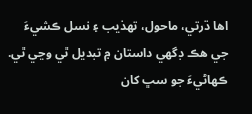اها ڌرتي، ماحول، تھذيب ۽ نسل ڪشيءَ جي هڪ ڊگهي داستان ۾ تبديل ٿي وڃي ٿي.
ڪھاڻيءَ جو سڀ کان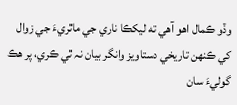وڏو ڪمال اهو آهي ته ليکڪا ناري جي ماٿريءَ جي زوال کي ڪنھن تاريخي دستاويز وانگر بيان نہ ٿي ڪري، پر هڪ گوليءَ سان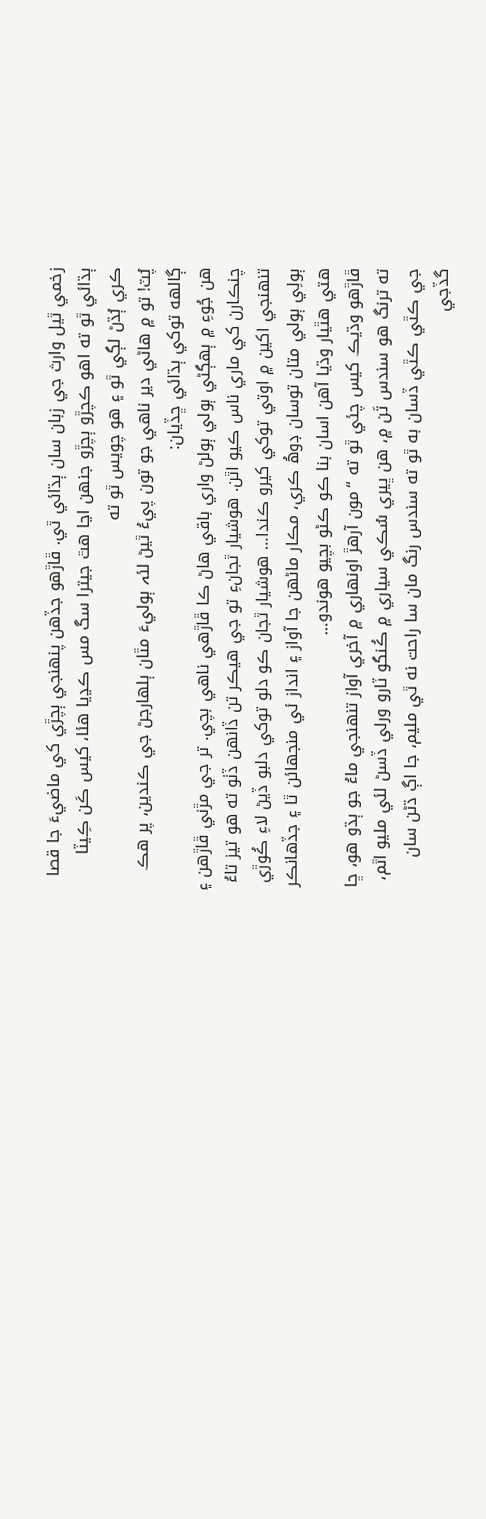زخمي ٿيل وارث جي زبان سان ٻڌائي ٿي. ڦاڙهو جڏهن پنھنجي ٻچڙي کي ماضيءَ جا قصا ٻڌائي ٿو ته اهو ڪچڙو ٻچڙو جنھن اڃا هٿ جيترا سڱ مس ڪڍيا هئا، کيس ڪَن ڪِيٽا ڪري ٻُڌڻ لڳي ٿو ۽ هو چويس ٿو ته
پُٽ! تو ۾ هاڻي دير ناهي جو تون پيءُ ٿيڻ لئہ ٻوليءَ مٿان ٻلھارجڻ جي ڪندين، پر هڪ ڳالهه توکي ٻڌائي ڇڏيان:
هن جُوءِ ۾ ٻھڳڻي ٻولي ٻولڻ واري باقي هاڻ ڪا ڦاڙهي ناهي بچي. تر جي مڙني ڦاڙهن ۽ چنڪارن کي ماري ناس ڪيو اٿن. هوشيار ٿجانءِ تو جي هيڪر تن ڏانھن ڏٺو ته هو تيز تاءُ تنھنجي اکين ۾ اوتي توکي کيرو ڪندا… هوشيار ٿجان ڪو دلو توکي دلبو ڏيڻ لاءِ ڪُوڙي ٻولِي ٻولي متان توسان ڊوھُ ڪري، مڪار ماڻهن جا آواز ۽ انداز ئي منجهائن ٿا ۽ جڏهانڪر هتي هٿيار وڌيا آهن اسان بنا ڪو ڪڻو بچيو هوندو…
ڦاڙهو وڌيڪ کيس چئي ٿو ته “مون آرهڙ اونهاري ۾ آخري آواز تنھنجي ماءُ جو ٻڌو هو، ڇا ته ترنگ هو سندس تَن ۾، هن ڀيري سُڪي سياري ۾ ڪُنگو ٽارو ورلي ڏسڻ لئي مليو اٿم، جي ڪٿي ڪٿي ڏسان به ٿو ته سندس رنگ مان سا راحت نه ٿي مليم، جا اڳ ڌڻن سان گڏجي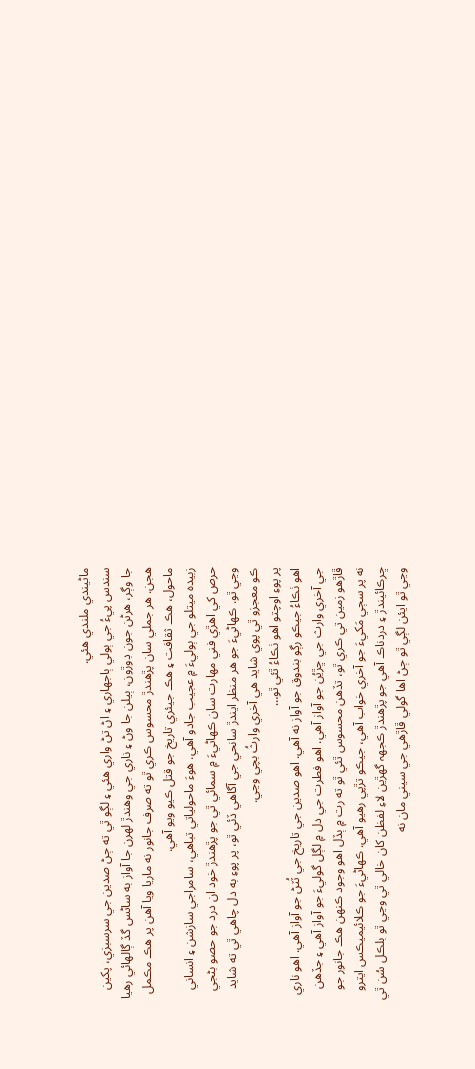ماڻيندي ملندي هئي.
سندس پيءُ جي ٻولي ٻاجهاري ۽ اڻ تڻ واري هئي ۽ لڳو ٿي ته ڄڻ صدين جي سرسبزي، پکين جا وڳر، هرڻن جون ڊوڙون، ٻيلن جا وڻ ۽ ناري جي وهندڙ لھرن جا آواز به ساڻس گڏ ڳالهائي رهيا هجن. هر جملي سان پڙهندڙ محسوس ڪري ٿو ته صرف جانور نه ماريا ويا آهن پر هڪ مڪمل ماحول، هڪ ثقافت ۽ هڪ جيئري تاريخ جو قتل ڪيو ويو آهي.
زبيده ميتلو جي ٻوليءَ ۾ عجيب جادو آهي. هوءَ ماحولياتي تباهي، سامراجي سازشن ۽ انساني حرص کي اهڙي فني مھارت سان ڪھاڻيءَ ۾ سمائي ٿي جو پڙهندڙ خود ان درد جو حصو بڻجي وڃي ٿو. ڪھاڻيءَ جو هر منظر ايندڙ سانحي جي آگاهي ڏئي ٿو، پر پوءِ به دل چاهي ٿي ته شايد ڪو معجزو ٿي پوي شايد هي آخري وارثُ بچي وڃي.
پر پوءِ اوچتو اهو ٺڪاءُ ٿئي ٿو…
اهو ٺڪاءُ جيڪو رڳو بندوق جو آواز نه آهي. اهو صدين جي تاريخ جي ٽُٽڻ جو آواز آهي. اهو ناري جي آخري وارث جي ڇڙيُن جو آواز آهي. اهو فطرت جي دل ۾ لڳل گوليءَ جو آواز آهي ۽ جڏهن ڦاڙهو زمين تي ڪري ٿو، تڏهن محسوس ٿئي ٿو ته رت ۾ ٻڏل اهو وجود ڪنھن هڪ جانور جو نه پر سڄي مَکيءَ جو آخري خواب آهي، جيڪو تڙپي رهيو آهي. ڪھاڻيءَ جو ڪلائيميڪس ايترو ڇرڪائيندڙ ۽ دردناڪ آهي جو پڙهندڙ ڪجهہ گهڙين لاءِ لفظن کان خالي ٿي وڃي ٿو بلڪل سُن ٿي وڃي ٿو ايئن لڳي ٿو ڄڻ اها گولي ڦاڙهي جي سيني مان نه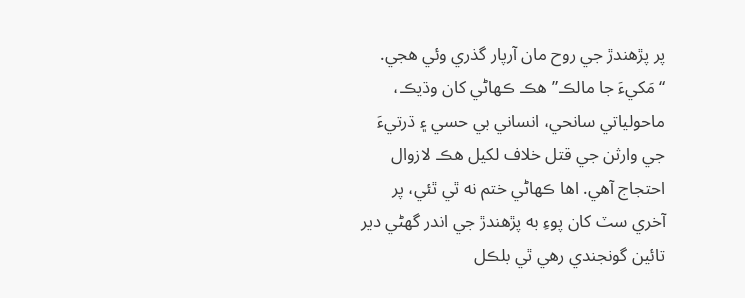پر پڙهندڙ جي روح مان آرپار گذري وئي هجي.
“مَکيءَ جا مالڪ” هڪ ڪھاڻي کان وڌيڪ، ماحولياتي سانحي، انساني بي حسي ۽ ڌرتيءَ جي وارثن جي قتل خلاف لکيل هڪ لازوال احتجاج آهي. اها ڪھاڻي ختم نه ٿي ٿئي، پر آخري سٽ کان پوءِ به پڙهندڙ جي اندر گهڻي دير تائين گونجندي رهي ٿي بلڪل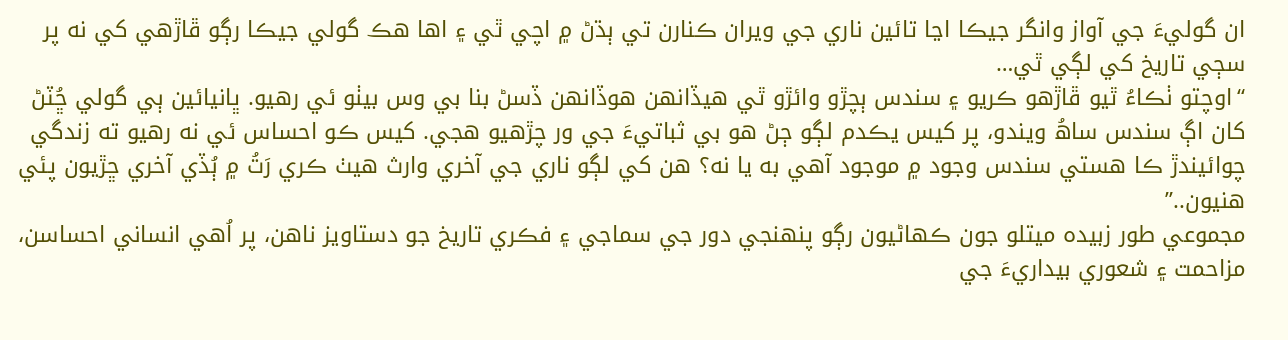ان گوليءَ جي آواز وانگر جيڪا اڃا تائين ناري جي ويران ڪنارن تي ٻڌڻ ۾ اچي ٿي ۽ اها هڪ گولي جيڪا رڳو ڦاڙهي کي نه پر سڄي تاريخ کي لڳي ٿي…
“اوچتو ٺڪاءُ ٿيو ڦاڙهو ڪريو ۽ سندس ٻچڙو وائڙو ٿي ھيڏانھن ھوڏانھن ڏسڻ بنا بي وس بيٺو ئي رهيو. ڀانيائين ٻي گولي ڇُٽڻ کان اڳ سندس ساھُ ويندو، پر کيس يڪدم لڳو ڄڻ هو بي ثباتيءَ جي ور چڙهيو هجي. کيس ڪو احساس ئي نه رهيو ته زندگي چوائيندڙ ڪا هستي سندس وجود ۾ موجود آهي به يا نه؟ هن کي لڳو ناري جي آخري وارث هيٺ ڪري رَتُ ۾ ٻُڏي آخري ڇڙيون پئي هنيون..”
مجموعي طور زبيده ميتلو جون ڪھاڻيون رڳو پنھنجي دور جي سماجي ۽ فڪري تاريخ جو دستاويز ناهن، پر اُهي انساني احساسن، مزاحمت ۽ شعوري بيداريءَ جي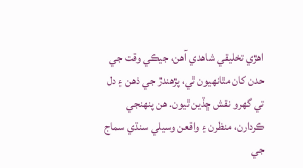اهڙي تخليقي شاهدي آهن، جيڪي وقت جي حدن کان مٿانھيون ٿي، پڙهندڙ جي ذهن ۽ دل تي گھرو نقش ڇڏين ٿيون. هن پنھنجي ڪردارن، منظرن ۽ واقعن وسيلي سنڌي سماج جي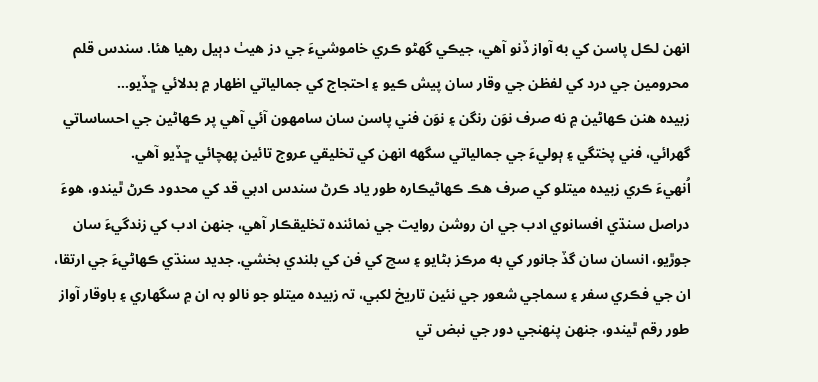انھن لڪل پاسن کي به آواز ڏنو آهي، جيڪي گهڻو ڪري خاموشيءَ جي دز هيٺ دٻيل رهيا هئا. سندس قلم محرومين جي درد کي لفظن جي وقار سان پيش ڪيو ۽ احتجاج کي جمالياتي اظھار ۾ بدلائي ڇڏيو…
زبيده هنن ڪھاڻين ۾ نه صرف نوَن رنگن ۽ نوَن فني پاسن سان سامھون آئي آهي پر ڪھاڻين جي احساساتي گھرائي، فني پختگي ۽ ٻوليءَ جي جمالياتي سگهه انھن کي تخليقي عروج تائين پھچائي ڇڏيو آهي.
اُنهيءَ ڪري زبيده ميتلو کي صرف هڪ ڪھاڻيڪاره طور ياد ڪرڻ سندس ادبي قد کي محدود ڪرڻ ٿيندو، هوءَ دراصل سنڌي افسانوي ادب جي ان روشن روايت جي نمائنده تخليقڪار آهي، جنھن ادب کي زندگيءَ سان جوڙيو، انسان سان گڏ جانور کي به مرڪز بڻايو ۽ سچ کي فن کي بلندي بخشي. جديد سنڌي ڪھاڻيءَ جي ارتقا، ان جي فڪري سفر ۽ سماجي شعور جي نئين تاريخ لکبي، تہ زبيده ميتلو جو نالو بہ ان ۾ سگهاري ۽ باوقار آواز طور رقم ٿيندو، جنھن پنھنجي دور جي نبض تي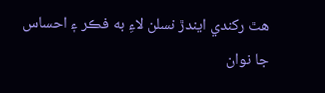هٿ رکندي ايندڙ نسلن لاءِ به فڪر ۽ احساس جا نوان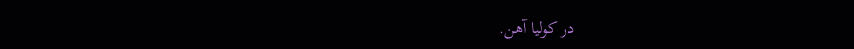در کوليا آهن.